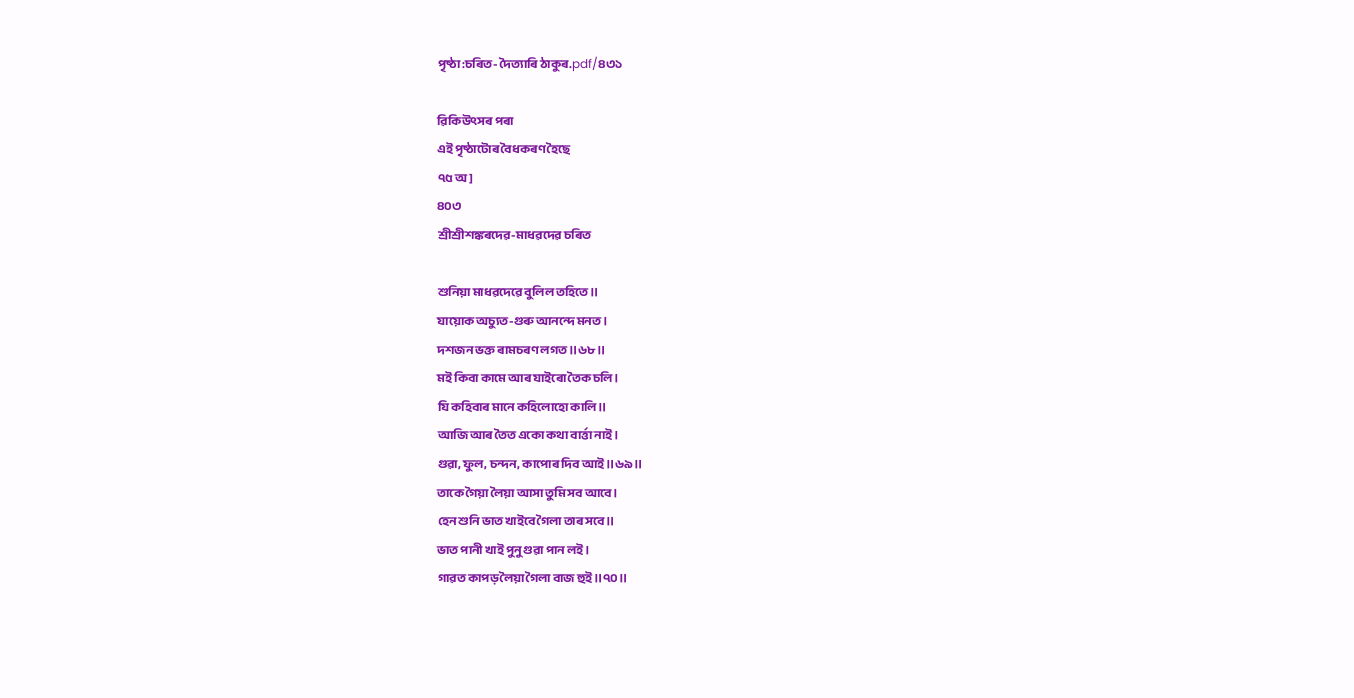পৃষ্ঠা:চৰিত- দৈত্যাৰি ঠাকুৰ.pdf/৪৩১

ৱিকিউৎসৰ পৰা
এই পৃষ্ঠাটোৰ বৈধকৰণ হৈছে
৭৫ অ]
৪০৩
শ্ৰীশ্ৰীশঙ্কৰদেৱ-মাধৱদেৱ চৰিত

শুনিয়া মাধৱদেৱে বুলিল তহিতে॥
যায়োক অচ্যুত-গুৰু আনন্দে মনত।
দশজন ভক্ত ৰামচৰণ লগত॥৬৮॥
মই কিবা কামে আৰ যাইৰো তৈক চলি।
যি কহিবাৰ মানে কহিলোহো কালি॥
আজি আৰ তৈত একো কথা বাৰ্ত্তা নাই।
গুৱা, ফুল, চন্দন, কাপোৰ দিব আই॥৬৯॥
তাকে গৈয়া লৈয়া আসা তুমি সব আবে।
হেন শুনি ভাত খাইবে গৈলা তাৰ সবে॥
ভাত পানী খাই পুনু গুৱা পান লই।
গাৱত কাপড় লৈয়া গৈলা বাজ হুই॥৭০॥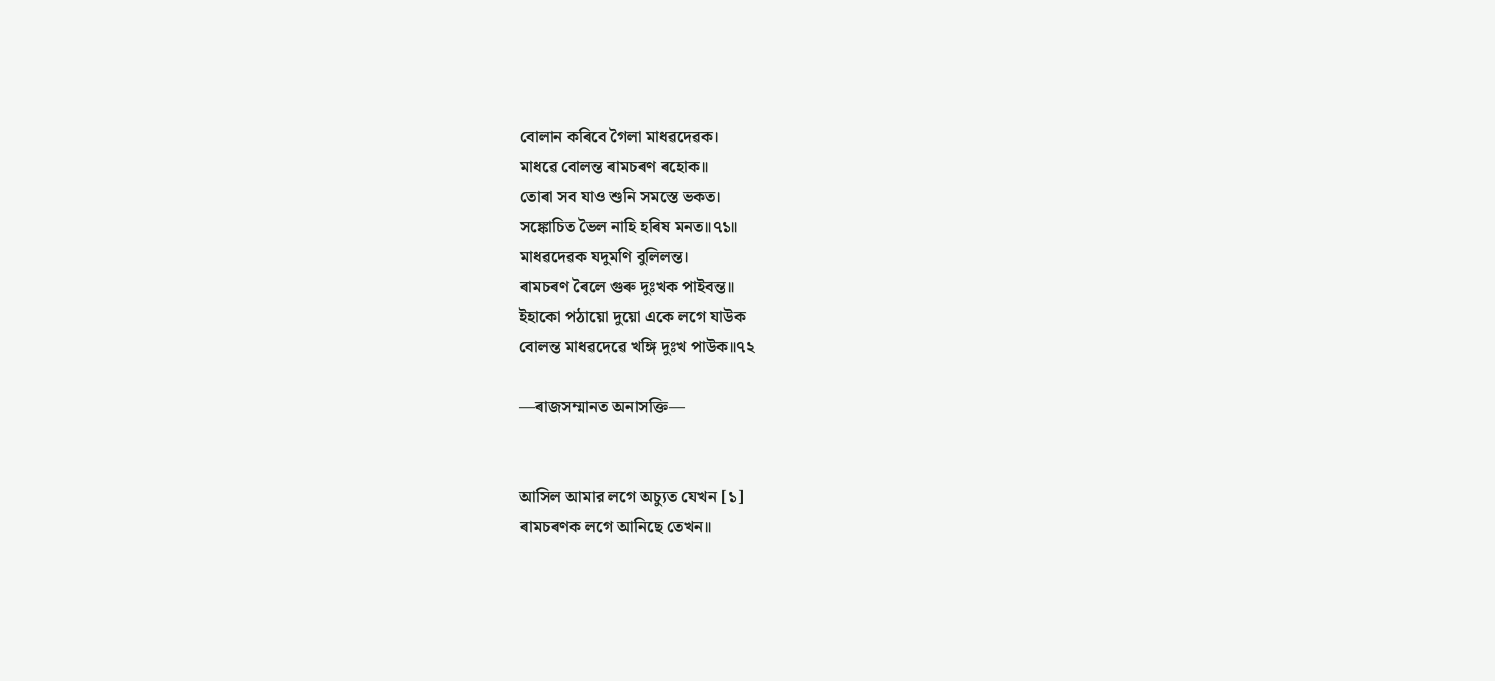বোলান কৰিবে গৈলা মাধৱদেৱক।
মাধৱে বোলন্ত ৰামচৰণ ৰহোক॥
তোৰা সব যাও শুনি সমস্তে ভকত।
সঙ্কোচিত ভৈল নাহি হৰিষ মনত॥৭১॥
মাধৱদেৱক যদুমণি বুলিলন্ত।
ৰামচৰণ ৰৈলে গুৰু দুঃখক পাইবন্ত॥
ইহাকো পঠায়ো দুয়ো একে লগে যাউক
বোলন্ত মাধৱদেৱে খঙ্গি দুঃখ পাউক॥৭২

—ৰাজসম্মানত অনাসক্তি—


আসিল আমার লগে অচ্যুত যেখন [১]
ৰামচৰণক লগে আনিছে তেখন॥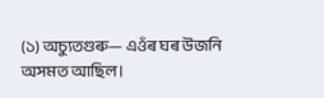(১) অচ্যুতগুৰু— এওঁৰ ঘৰ উজনি অসমত আছিল।